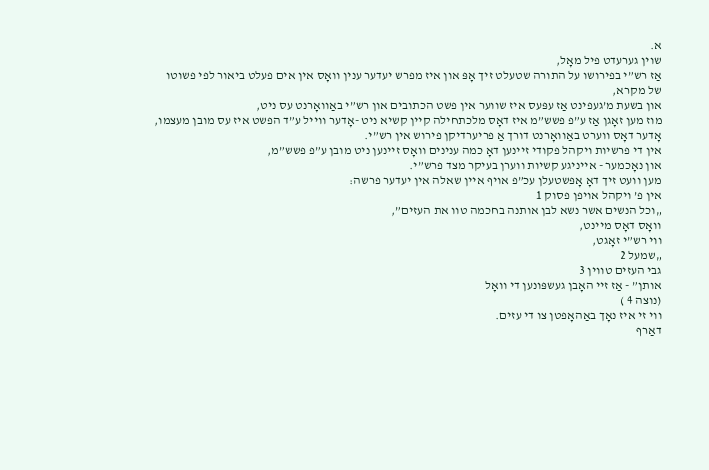א.
שוין גערעדט פיל מאָל,
אַז רש”י בפירושו על התורה שטעלט זיך אָפּ און איז מפרש יעדער ענין וואָס אין אים פעלט ביאור לפי פשוטו של מקרא,
און בשעת מ’געפינט אַז עפּעס איז שווער אין פשט הכתובים און רש”י באַוואָרנט עס ניט,
מוז מען זאָגן אַז ע”פ פשש”מ איז דאָס מלכתחילה קיין קשיא ניט -אָדער ווייל ע”ד הפשט איז עס מובן מעצמו,
אָדער דאָס ווערט באַוואָרנט דורך אַ פריערדיקן פירוש אין רש”י.
אין די פרשיות ויקהל פקודי זיינען דאָ כמה ענינים וואָס זיינען ניט מובן ע”פ פשש”מ,
און נאָכמער - אייניגע קשיות ווערן בעיקר מצד פרש”י.
מען וועט זיך דאָ אָפּשטעלן עכ”פ אויף איין שאלה אין יעדער פרשה:
אין פ’ ויקהל אויפן פסוק 1
„וכל הנשים אשר נשא לבן אותנה בחכמה טוו את העזים”,
וואָס דאָס מיינט,
ווי רש”י זאָגט,
„שמעל 2
גבי העזים טווין 3
אותן” - אַז זיי האָבן געשפּונען די וואָל
(נוצה 4 )
ווי זי איז נאָך באַהאָפטן צו די עזים.
דאַרף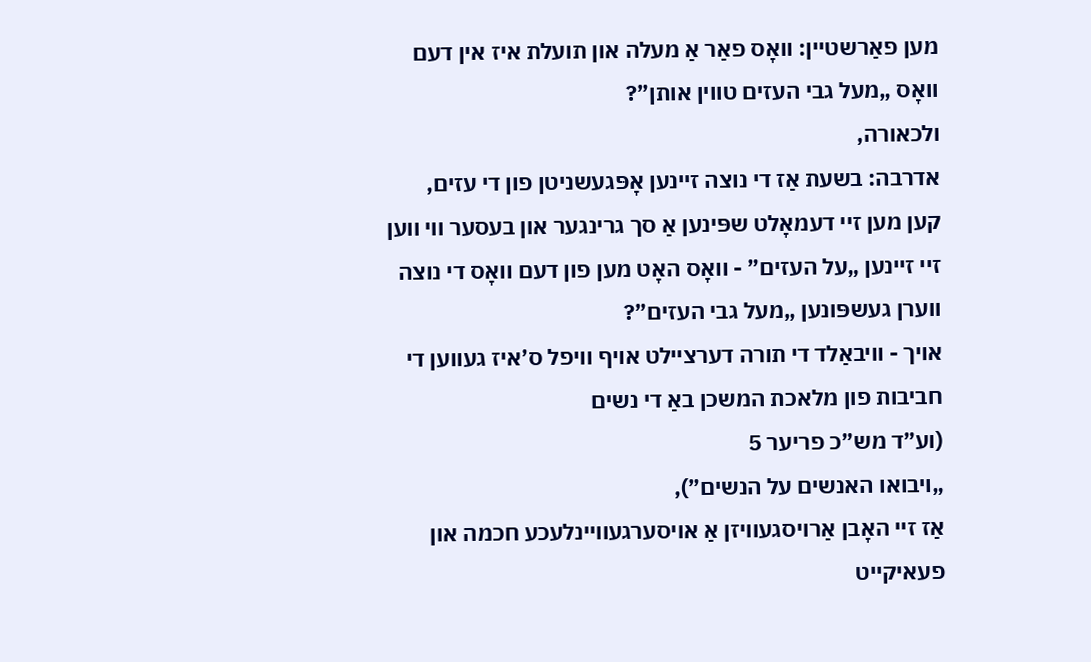מען פאַרשטיין: וואָס פאַר אַ מעלה און תועלת איז אין דעם וואָס „מעל גבי העזים טווין אותן”?
ולכאורה,
אדרבה: בשעת אַז די נוצה זיינען אָפּגעשניטן פון די עזים,
קען מען זיי דעמאָלט שפּינען אַ סך גרינגער און בעסער ווי ווען זיי זיינען „על העזים” - וואָס האָט מען פון דעם וואָס די נוצה ווערן געשפּונען „מעל גבי העזים”?
אויך - וויבאַלד די תורה דערציילט אויף וויפל ס’איז געווען די חביבות פון מלאכת המשכן באַ די נשים
(וע”ד מש”כ פריער 5
„ויבואו האנשים על הנשים”),
אַז זיי האָבן אַרויסגעוויזן אַ אויסערגעוויינלעכע חכמה און פעאיקייט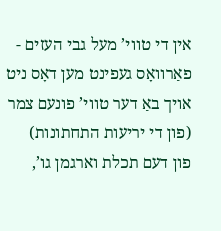אין די טווי’ מעל גבי העזים - פאַרוואָס געפינט מען דאָס ניט אויך באַ דער טווי’ פונעם צמר
(פון די יריעות התחתונות)
פון דעם תכלת וארגמן גו’,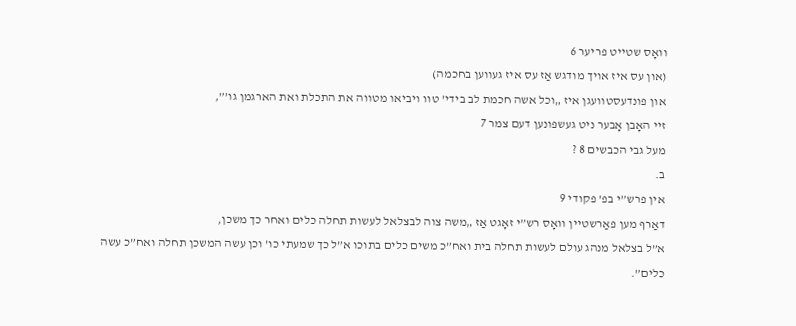וואָס שטייט פריער 6
(און עס איז אויך מודגש אַז עס איז געווען בחכמה)
און פונדעסטוועגן איז „וכל אשה חכמת לב בידי’ טוו ויביאו מטווה את התכלת ואת הארגמן גו’”,
זיי האָבן אָבער ניט געשפּונען דעם צמר 7
מעל גבי הכבשים 8 ?
ב.
אין פרש”י בפ’ פקודי 9
דאַרף מען פאַרשטיין וואָס רש”י זאָגט אַז „משה צוה לבצלאל לעשות תחלה כלים ואחר כך משכן,
א”ל בצלאל מנהג עולם לעשות תחלה בית ואח”כ משים כלים בתוכו א”ל כך שמעתי כו’ וכן עשה המשכן תחלה ואח”כ עשה כלים”.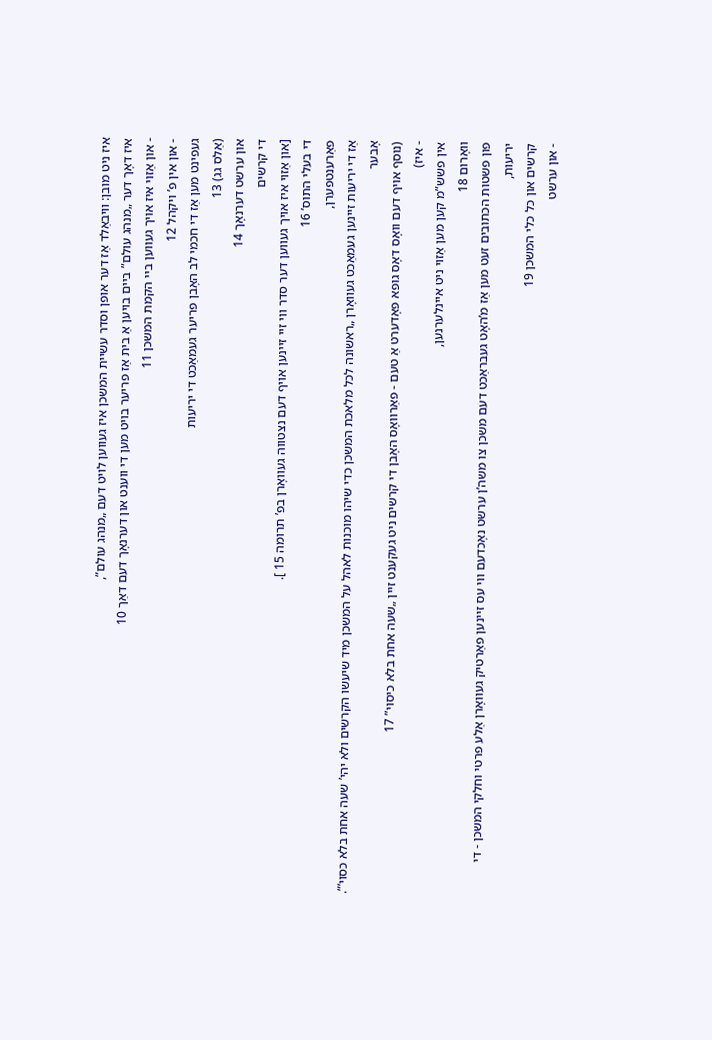איז ניט מובן: וויבאַלד אַז דער אופן וסדר עשיית המשכן איז געווען לויט דעם „מנהג עולם”,
איז דאָך דער „מנהג עולם” ביים בויען אַ בית אַז פריער בויט מען די ווענט און דערנאָך דעם דאַך 10
- און אַזוי איז אויך געווען ביי הקמת המשכן 11
- און אין פ’ ויקהל 12
געפינט מען אַז די חכמי לב האָבן פריער געמאַכט די יריעות
(אַלס גג) 13
און ערשט דערנאָך 14
די קרשים
[און אַזוי איז אויך געווען דער סדר ווי זיי זיינען אויף דעם נצטווה געוואָרן בפ’ תרומה 15 ].
די בעלי התוס’ 16
פאַרענטפערן,
אַז די יריעות זיינען געמאַכט געוואָרן „ראשונה לכל מלאכת המשכן כדי שיהו מוכנות לאהל על המשכן מיד שיעשו הקרשים ולא יהי’ שעה אחת בלא כסוי’”.
אָבער
(נוסף אויף דעם וואָס דאָס גופא פאָדערט אַ טעם - פאַרוואָס האָבן די קרשים ניט געקענט זיין „שעה אחת בלא כיסוי” 17
- איז)
אין פשש”מ קען מען אַזוי ניט איינלערנען,
וואָרום 18
פון פשטות הכתובים זעט מען אַז מ’האָט געבראַכט דעם משכן צו משה’ן ערשט נאָכדעם ווי עס זיינען פאַרטיק געוואָרן אַלע פרטי וחלקי המשכן - די יריעות,
קרשים און כל כלי המשכן 19
- און ערשט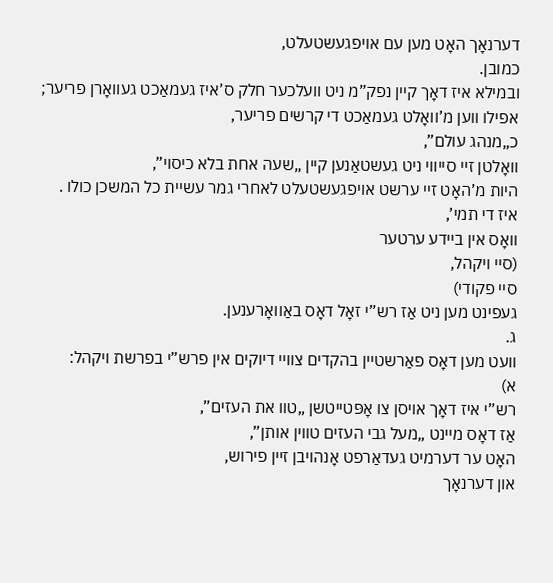דערנאָך האָט מען עם אויפגעשטעלט,
כמובן.
ובמילא איז דאָך קיין נפק”מ ניט וועלכער חלק ס’איז געמאַכט געוואָרן פריער; אפילו ווען מ’וואָלט געמאַכט די קרשים פריער,
כ„מנהג עולם”,
וואָלטן זיי סייווי ניט געשטאַנען קיין „שעה אחת בלא כיסוי”,
היות מ’האָט זיי ערשט אויפגעשטעלט לאחרי גמר עשיית כל המשכן כולו .
איז די תמי’,
וואָס אין ביידע ערטער
(סיי ויקהל,
סיי פקודי)
געפינט מען ניט אַז רש”י זאָל דאָס באַוואָרענען.
ג.
וועט מען דאָס פאַרשטיין בהקדים צוויי דיוקים אין פרש”י בפרשת ויקהל:
א)
רש”י איז דאָך אויסן צו אָפּטייטשן „טוו את העזים”,
אַז דאָס מיינט „מעל גבי העזים טווין אותן”,
האָט ער דערמיט געדאַרפט אָנהויבן זיין פירוש,
און דערנאָך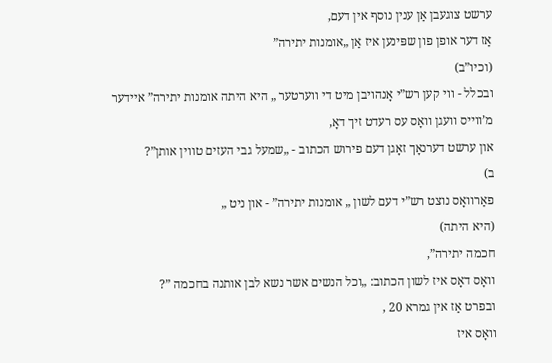ערשט צוגעבן אַן ענין נוסף אין דעם,
אַז דער אופן פון שפּינען איז אַן „אומנות יתירה”
(וכיו”ב)
ובכלל - ווי קען רש”י אָנהויבן מיט די ווערטער „ היא היתה אומנות יתירה” איידער מ’ווייס וועגן וואָס עס רעדט זיך דאָ,
און ערשט דערנאָך זאָגן דעם פירוש הכתוב - „שמעל גבי העזים טווין אותן”?
ב)
פאַרוואָס נוצט רש”י דעם לשון „ אומנות יתירה” - און ניט „
(היא היתה)
חכמה יתירה”,
וואָס דאָס איז לשון הכתוב: „וכל הנשים אשר נשא לבן אותנה בחכמה ”?
ובפרט אַז אין גמרא 20 ,
וואָס איז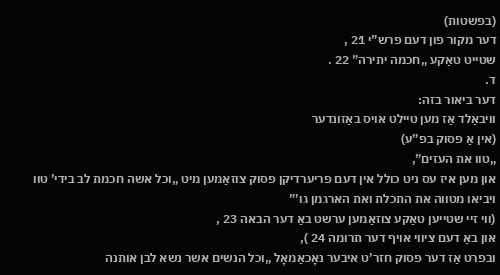(בפשטות)
דער מקור פון דעם פרש”י 21 ,
שטייט טאַקע „חכמה יתירה” 22 .
ד.
דער ביאור בזה:
וויבאַלד אַז מען טיילט אויס באַזונדער
(אין אַ פסוק בפ”ע)
„טוו את העזים”,
און מען איז עס ניט כולל אין דעם פריערדיקן פסוק צוזאַמען מיט „וכל אשה חכמת לב בידי’ טוו ויביאו מטווה את התכלת ואת הארגמן גו’”
(ווי זיי שטייען טאַקע צוזאַמען ערשט באַ דער הבאה 23 ,
און באַ דעם ציווי אויף דער תרומה 24 ),
ובפרט אַז דער פסוק חזר’ט איבער נאָכאַמאָל „וכל הנשים אשר נשא לבן אותנה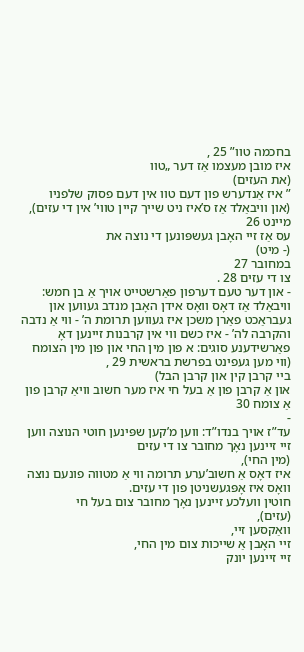בחכמה טוו” 25 ,
איז מובן מעצמו אַז דער „טוו
(את העזים)
” איז אַנדערש פון דעם טוו אין דעם פסוק שלפניו
(און וויבאַלד אַז ס’איז ניט שייך קיין טווי’ אין די עזים),
מיינט 26
עס אַז זיי האָבן געשפּונען די נוצה את
(- מיט)
במחובר 27
צו די עזים 28 .
- און דער טעם דערפון פאַרשטייט אויך אַ בן חמש: וויבאַלד אַז דאָס וואָס אידן האָבן מנדב געווען און געבראַכט פאַרן משכן איז געווען תרומת ה’ - ווי אַ נדבה והקרבה לה’ - איז כשם ווי אין קרבנות זיינען דאָ פאַרשידענע סוגים: א פון מין החי און פון מין הצומח
(ווי מען געפינט בפרשת בראשית 29 ,
ביי קרבן קין און קרבן הבל)
און אַ קרבן פון אַ בעל חי איז מער חשוב וויאַ קרבן פון אַ צומח 30
-
עד”ז אויך בנדו”ד: ווען מ’קען שפּינען חוטי הנוצה ווען זיי זיינען נאָך מחובר צו די עזים
(מין החי),
איז דאָס אַ חשוב’ערע תרומה ווי אַ מטווה פונעם נוצה וואָס איז אָפּגעשניטן פון די עזים.
חוטין וועלכע זיינען נאָך מחובר צום בעל חי
(עזים),
וואַקסען זיי,
זיי האָבן אַ שייכות צום מין החי,
זיי זיינען יונק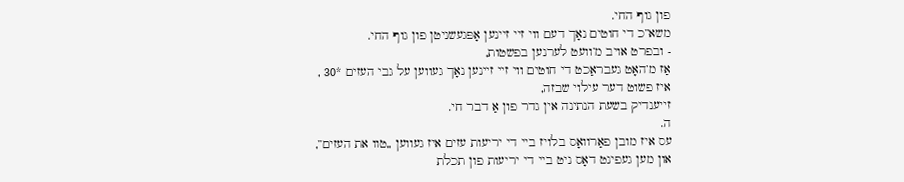פון גוף החי.
משא”כ די חוטים נאָך דעם ווי זיי זיינען אָפּגעשניטן פון גוף החי.
- ובפרט אויב מ’וועט לערנען בפשטות,
אַז מ’האָט געבראַכט די חוטים ווי זיי זיינען נאָך געווען על גבי העזים *30 ,
איז פשוט דער עילוי שבזה,
זייענדיק בשעת הנתינה אין גדר פון אַ דבר חי.
ה.
עס איז מובן פאַרוואָס בלויז ביי די יריעות עזים איז געווען „טוו את העזים”,
און מען געפינט דאָס ניט ביי די יריעות פון תכלת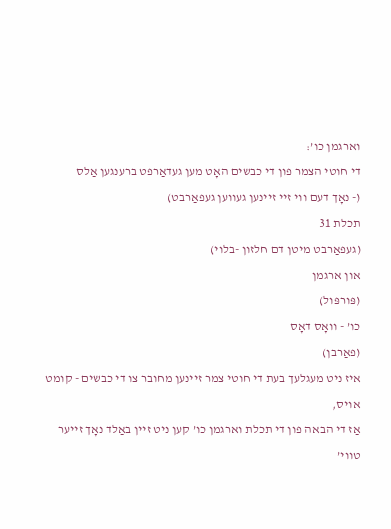וארגמן כו’:
די חוטי הצמר פון די כבשים האָט מען געדאַרפט ברענגען אַלס
(- נאָך דעם ווי זיי זיינען געווען געפאַרבט)
תכלת 31
(געפאַרבט מיטן דם חלזון -בלוי)
און ארגמן
(פּורפּול)
כו’ - וואָס דאָס
(פאַרבן)
איז ניט מעגלעך בעת די חוטי צמר זיינען מחובר צו די כבשים - קומט אויס,
אַז די הבאה פון די תכלת וארגמן כו’ קען ניט זיין באַלד נאָך זייער טווי’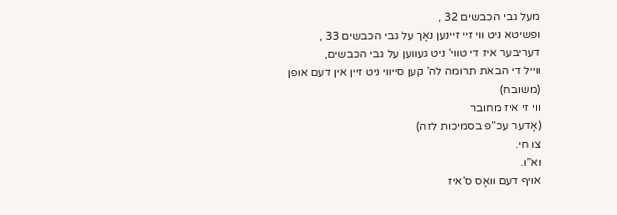מעל גבי הכבשים 32 ,
ופשיטא ניט ווי זיי זיינען נאָך על גבי הכבשים 33 ,
דעריבער איז די טווי’ ניט געווען על גבי הכבשים,
ווייל די הבאת תרומה לה’ קען סייווי ניט זיין אין דעם אופן
(משובח)
ווי זי איז מחובר
(אָדער עכ”פ בסמיכות לזה)
צו חי.
וא”ו.
אויף דעם וואָס ס’איז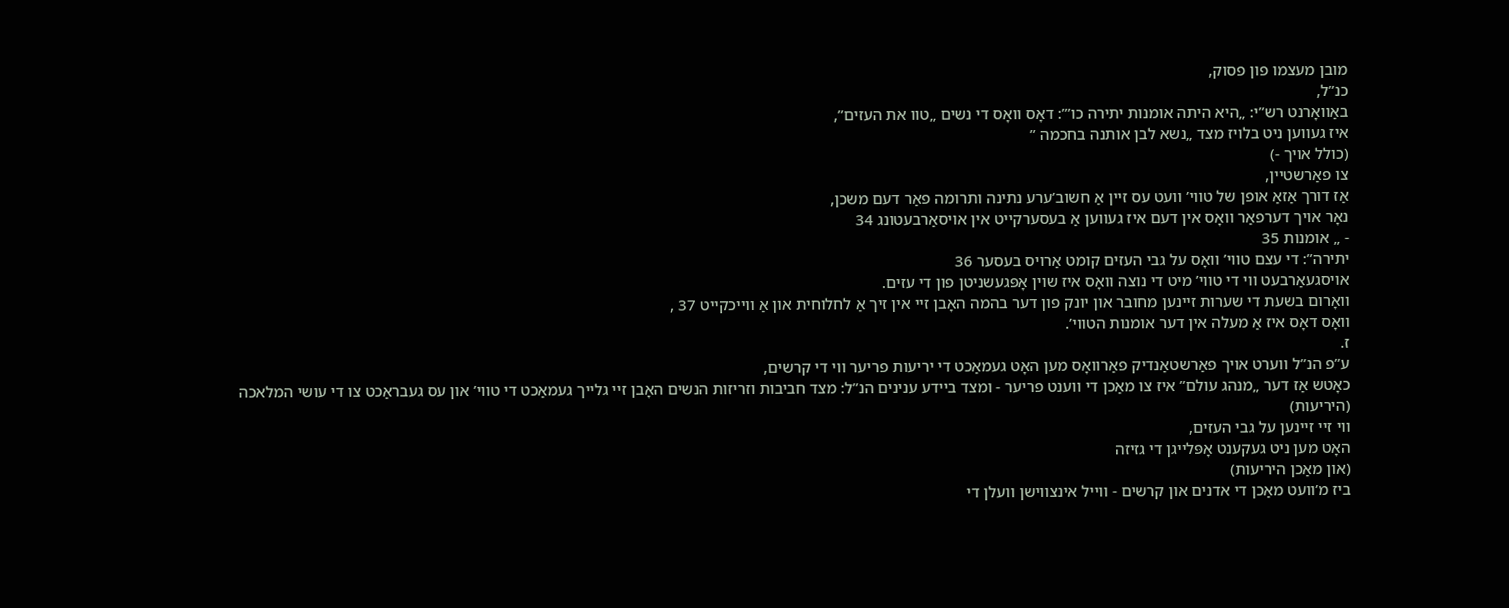מובן מעצמו פון פסוק,
כנ”ל,
באַוואָרנט רש”י: „היא היתה אומנות יתירה כו’”: דאָס וואָס די נשים „טוו את העזים”,
איז געווען ניט בלויז מצד „נשא לבן אותנה בחכמה ”
(כולל אויך -)
צו פאַרשטיין,
אַז דורך אַזאַ אופן של טווי’ וועט עס זיין אַ חשוב’ערע נתינה ותרומה פאַר דעם משכן,
נאָר אויך דערפאַר וואָס אין דעם איז געווען אַ בעסערקייט אין אויסאַרבעטונג 34
- „ אומנות 35
יתירה”: די עצם טווי’ וואָס על גבי העזים קומט אַרויס בעסער 36
אויסגעאַרבעט ווי די טווי’ מיט די נוצה וואָס איז שוין אָפּגעשניטן פון די עזים.
וואָרום בשעת די שערות זיינען מחובר און יונק פון דער בהמה האָבן זיי אין זיך אַ לחלוחית און אַ ווייכקייט 37 ,
וואָס דאָס איז אַ מעלה אין דער אומנות הטווי’.
ז.
ע”פ הנ”ל ווערט אויך פאַרשטאַנדיק פאַרוואָס מען האָט געמאַכט די יריעות פריער ווי די קרשים,
כאָטש אַז דער „מנהג עולם” איז צו מאַכן די ווענט פריער - ומצד ביידע ענינים הנ”ל: מצד חביבות וזריזות הנשים האָבן זיי גלייך געמאַכט די טווי’ און עס געבראַכט צו די עושי המלאכה
(היריעות)
ווי זיי זיינען על גבי העזים,
האָט מען ניט געקענט אָפּלייגן די גזיזה
(און מאַכן היריעות)
ביז מ’וועט מאַכן די אדנים און קרשים - ווייל אינצווישן וועלן די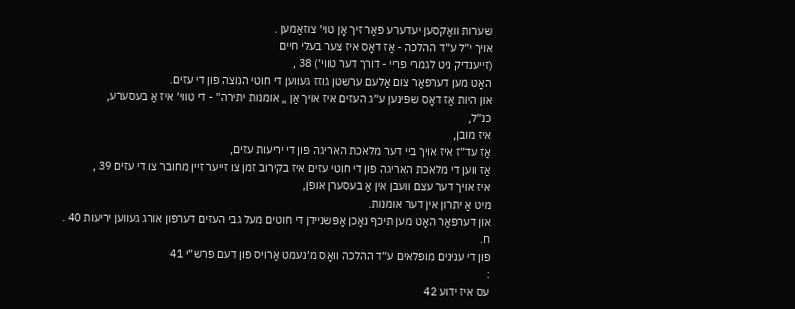שערות וואַקסען יעדערע פאַר זיך אָן טוי’ צוזאַמען .
אויך י”ל ע”ד ההלכה - אַז דאָס איז צער בעלי חיים
(זייענדיק ניט לגמרי פריי - דורך דער טווי’) 38 ,
האָט מען דערפאַר צום אַלעם ערשטן גוזז געווען די חוטי הנוצה פון די עזים.
און היות אַז דאָס שפּינען ע”ג העזים איז אויך אַן „ אומנות יתירה” - די טווי’ איז אַ בעסערע,
כנ”ל,
איז מובן,
אַז עד”ז איז אויך ביי דער מלאכת האריגה פון די יריעות עזים,
אַז ווען די מלאכת האריגה פון די חוטי עזים איז בקירוב זמן צו זייער זיין מחובר צו די עזים 39 ,
איז אויך דער עצם וועבן אין אַ בעסערן אופן,
מיט אַ יתרון אין דער אומנות.
און דערפאַר האָט מען תיכף נאָכן אָפּשניידן די חוטים מעל גבי העזים דערפון אורג געווען יריעות 40 .
ח.
פון די ענינים מופלאים ע”ד ההלכה וואָס מ’נעמט אַרויס פון דעם פרש”י 41
:
עס איז ידוע 42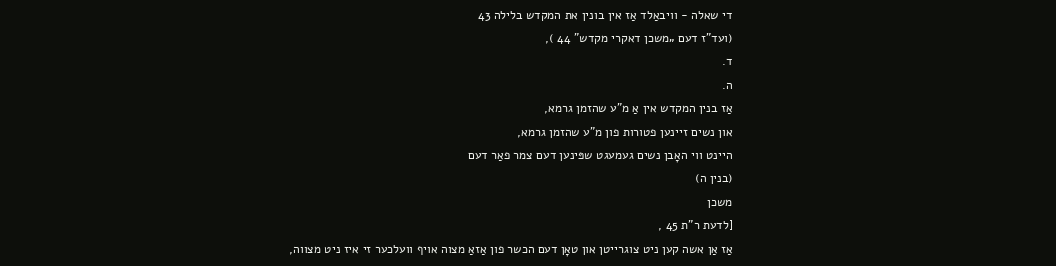די שאלה - וויבאַלד אַז אין בונין את המקדש בלילה 43
(ועד”ז דעם „משכן דאקרי מקדש” 44 ),
ד.
ה.
אַז בנין המקדש אין אַ מ”ע שהזמן גרמא,
און נשים זיינען פטורות פון מ”ע שהזמן גרמא,
היינט ווי האָבן נשים געמעגט שפּינען דעם צמר פאַר דעם
(בנין ה)
משכן
[לדעת ר”ת 45 ,
אַז אַן אשה קען ניט צוגרייטן און טאָן דעם הכשר פון אַזאַ מצוה אויף וועלכער זי איז ניט מצווה,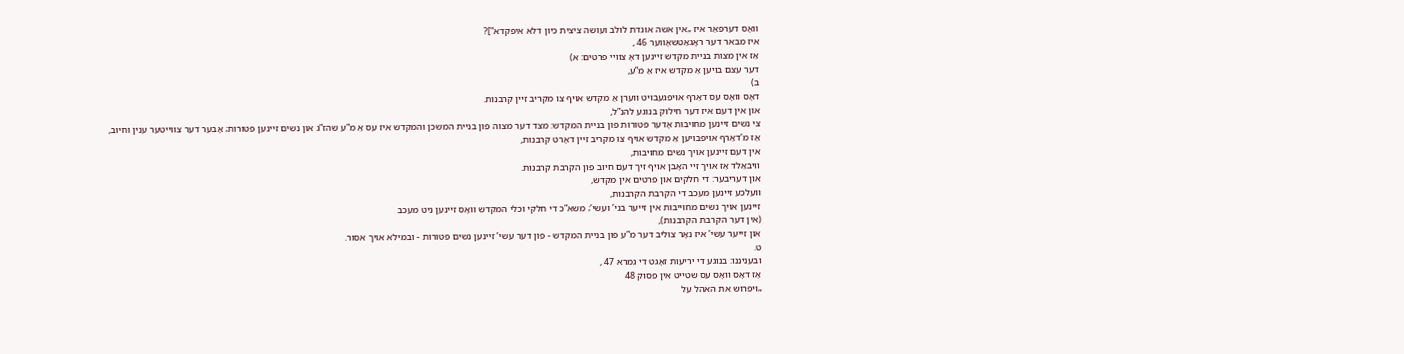וואָס דערפאַר איז „אין אשה אוגדת לולב ועושה ציצית כיון דלא איפקדא”]?
איז מבאר דער ראָגאַטשאָווער 46 ,
אַז אין מצות בניית מקדש זיינען דאָ צוויי פרטים: א)
דער עצם בויען אַ מקדש איז אַ מ”ע,
ב)
דאָס וואָס עס דאַרף אויפגעבויט ווערן אַ מקדש אויף צו מקריב זיין קרבנות.
און אין דעם איז דער חילוק בנוגע להנ”ל,
צי נשים זיינען מחויבות אָדער פטורות פון בניית המקדש: מצד דער מצוה פון בניית המשכן והמקדש איז עס אַ מ”ע שהז”ג און נשים זיינען פטורות; אָבער דער צווייטער ענין וחיוב,
אַז מ’דאַרף אויפבויען אַ מקדש אויף צו מקריב זיין דאָרט קרבנות,
אין דעם זיינען אויך נשים מחויבות,
וויבאַלד אַז אויך זיי האָבן אויף זיך דעם חיוב פון הקרבת קרבנות.
און דעריבער: די חלקים און פרטים אין מקדש,
וועלכע זיינען מעכב די הקרבת הקרבנות,
זיינען אויך נשים מחוייבות אין זייער בני’ ועשי’; משא”כ די חלקי וכלי המקדש וואָס זיינען ניט מעכב
(אין דער הקרבת הקרבנות),
און זייער עשי’ איז נאָר צוליב דער מ”ע פון בניית המקדש - פון דער עשי’ זיינען נשים פטורות - ובמילא אויך אסור.
ט.
ובעניננו: בנוגע די יריעות זאָגט די גמרא 47 ,
אַז דאָס וואָס עס שטייט אין פסוק 48
„ויפרוש את האהל על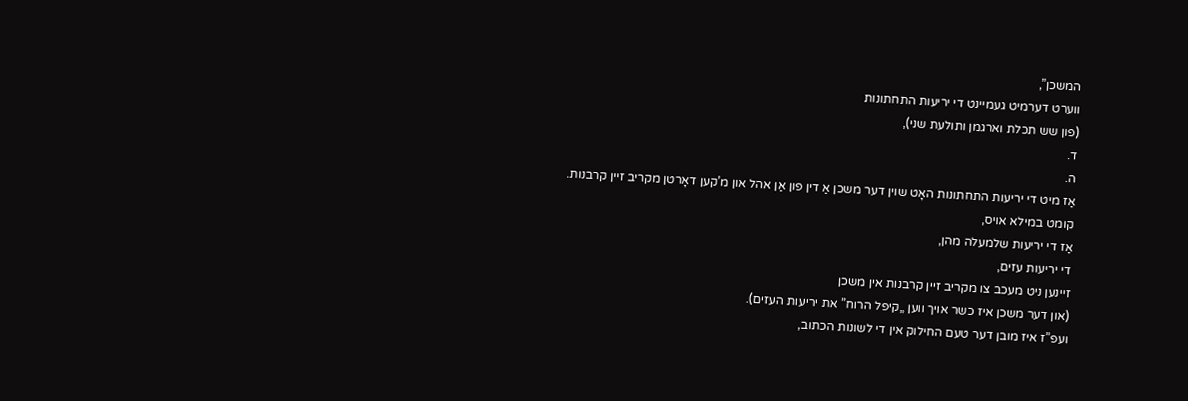המשכן”,
ווערט דערמיט געמיינט די יריעות התחתונות
(פון שש תכלת וארגמן ותולעת שני),
ד.
ה.
אַז מיט די יריעות התחתונות האָט שוין דער משכן אַ דין פון אַן אהל און מ’קען דאָרטן מקריב זיין קרבנות.
קומט במילא אויס,
אַז די יריעות שלמעלה מהן,
די יריעות עזים,
זיינען ניט מעכב צו מקריב זיין קרבנות אין משכן
(און דער משכן איז כשר אויך ווען „קיפל הרוח” את יריעות העזים).
ועפ”ז איז מובן דער טעם החילוק אין די לשונות הכתוב,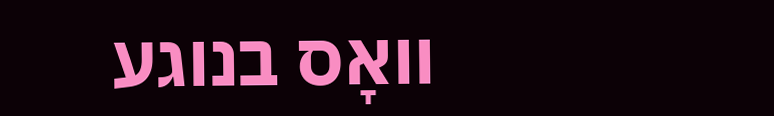וואָס בנוגע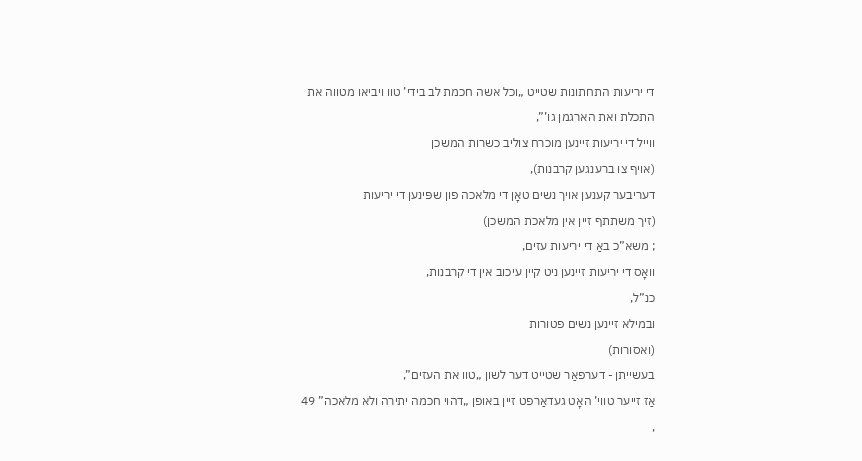די יריעות התחתונות שטייט „וכל אשה חכמת לב בידי’ טוו ויביאו מטווה את התכלת ואת הארגמן גו’”,
ווייל די יריעות זיינען מוכרח צוליב כשרות המשכן
(אויף צו ברענגען קרבנות),
דעריבער קענען אויך נשים טאָן די מלאכה פון שפּינען די יריעות
(זיך משתתף זיין אין מלאכת המשכן)
; משא”כ באַ די יריעות עזים,
וואָס די יריעות זיינען ניט קיין עיכוב אין די קרבנות,
כנ”ל,
ובמילא זיינען נשים פטורות
(ואסורות)
בעשייתן - דערפאַר שטייט דער לשון „טוו את העזים”,
אַז זייער טווי’ האָט געדאַרפט זיין באופן „דהוי חכמה יתירה ולא מלאכה” 49 ,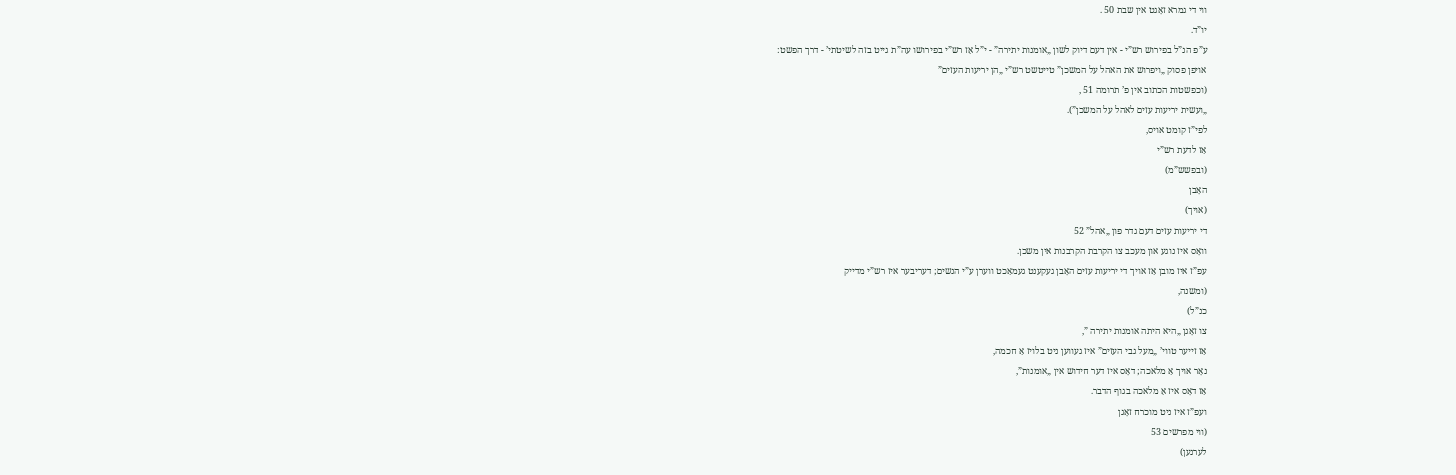ווי די גמרא זאָגט אין שבת 50 .
יו”ד.
ע”פ הנ”ל בפירוש רש”י - אין דעם דיוק לשון „אומנות יתירה” - י”ל אַז רש”י בפירושו עה”ת גייט בזה לשיטתי’ - דרך הפשט:
אויפן פסוק „ויפרוש את האהל על המשכן” טייטשט רש”י „הן יריעות העזים”
(וכפשטות הכתוב אין פ’ תרומה 51 ,
„ועשית יריעות עזים לאהל על המשכן”).
לפי”ז קומט אויס,
אַז לדעת רש”י
(ובפשש”מ)
האָבן
(אויך)
די יריעות עזים דעם גדר פון „אהל” 52
וואָס איז נוגע און מעכב צו הקרבת הקרבנות אין משכן.
עפ”ז איז מובן אַז אויך די יריעות עזים האָבן געקענט געמאַכט ווערן ע”י הנשים; דעריבער איז רש”י מדייק
(ומשנה,
כנ”ל)
צו זאָגן „היא היתה אומנות יתירה ”,
אַז זייער טווי’ „מעל גבי העזים” איז געווען ניט בלויז אַ חכמה,
נאָר אויך אַ מלאכה; דאָס איז דער חידוש אין „אומנות”,
אַז דאָס איז אַ מלאכה בגוף הדבר.
ועפ”ז איז ניט מוכרח זאָגן
(ווי מפרשים 53
לערנען)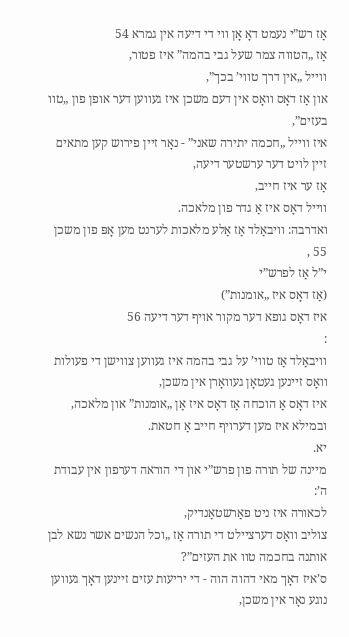אַז רש”י נעמט דאָ אָן ווי די דיעה אין גמרא 54
אַז „הטווה צמר שעל גבי בהמה” איז פטור,
ווייל „אין דרך טווי’ בכך”,
און אַז דאָס וואָס אין דעם משכן איז געווען דער אופן פון „טוו בעזים”,
איז ווייל „חכמה יתירה שאני” - נאָר זיין פירוש קען מתאים זיין לויט דער ערשטער דיעה,
אַז ער איז חייב,
ווייל דאָס איז אַ גדר פון מלאכה.
ואדרבה: וויבאַלד אַז אַלע מלאכות לערנט מען אָפּ פון משכן 55 ,
י”ל אַז לפרש”י
(אַז דאָס איז „אומנות”)
איז דאָס גופא דער מקור אויף דער דיעה 56
:
וויבאַלד אַז טווי’ על גבי בהמה איז געווען צווישן די פעולות וואָס זיינען געטאָן געוואָרן אין משכן,
איז דאָס אַ הוכחה אַז דאָס איז אַן „אומנות” און מלאכה,
ובמילא איז מען דערויף חייב אַ חטאת.
יא.
מיינה של תורה פון פרש”י און די הוראה דערפון אין עבודת ה’:
לכאורה איז ניט פאַרשטאַנדיק,
צוליב וואָס דערציילט די תורה אַז „וכל הנשים אשר נשא לבן אותנה בחכמה טוו את העזים”?
ס’איז דאָך מאי דהוה הוה - די יריעות עזים זיינען דאָך געווען נוגע נאָר אין משכן,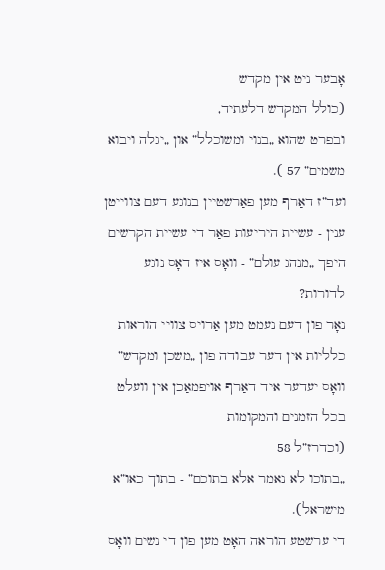אָבער ניט אין מקדש
(כולל המקדש דלעתיד,
ובפרט שהוא „בנוי ומשוכלל” און „יגלה ויבוא משמים” 57 ).
ועד”ז דאַרף מען פאַרשטיין בנוגע דעם צווייטן ענין - עשיית היריעות פאַר די עשיית הקרשים היפך „מנהג עולם” - וואָס איז דאָס נוגע לדורות?
נאָר פון דעם נעמט מען אַרויס צוויי הוראות כלליות אין דער עבודה פון „משכן ומקדש” וואָס יעדער איד דאַרף אויפמאַכן אין וועלט בכל הזמנים והמקומות
(וכדרז”ל 58
„בתוכו לא נאמר אלא בתוכם” - בתוך כאו”א מישראל).
די ערשטע הוראה האָט מען פון די נשים וואָס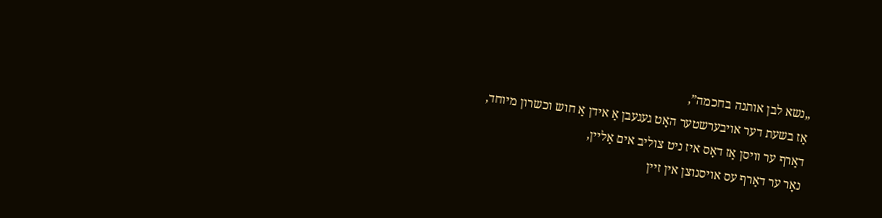„נשא לבן אותנה בחכמה”,
אַז בשעת דער אויבערשטער האָט געגעבן אַ אידן אַ חוש וכשרון מיוחד,
דאַרף ער וויסן אַז דאָס איז ניט צוליב אים אַליין,
נאָר ער דאַרף עס אויסנוצן אין זיין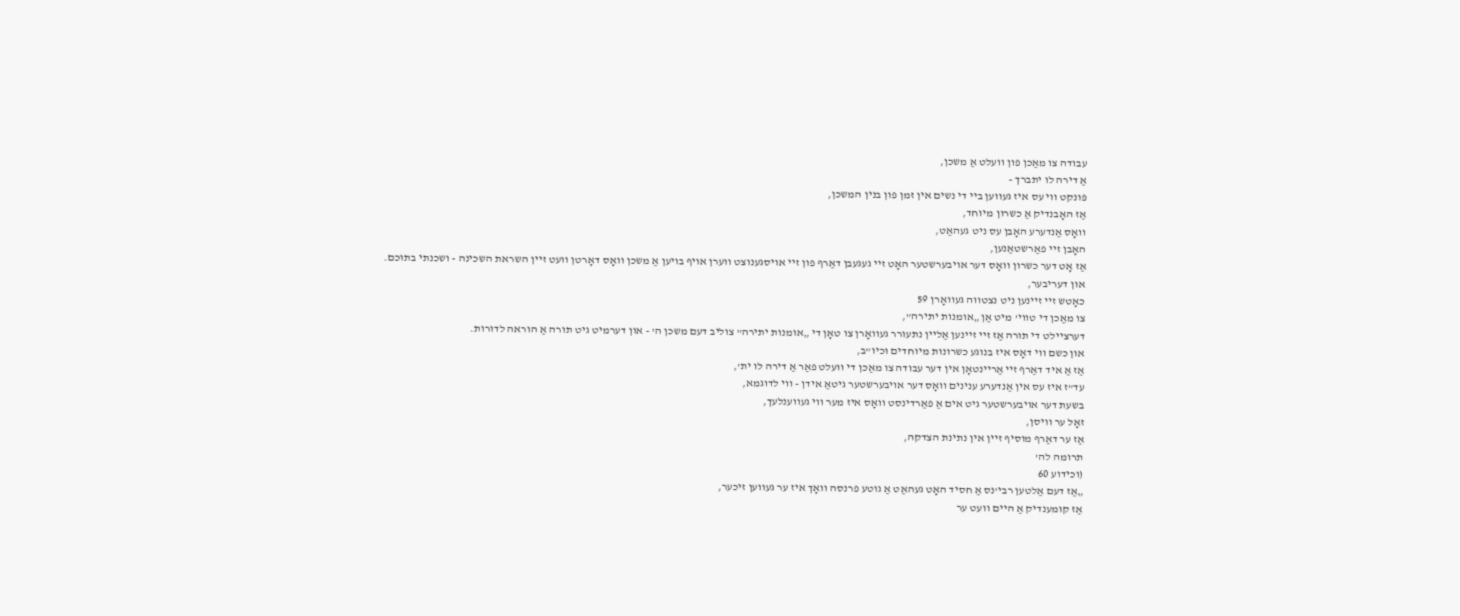עבודה צו מאַכן פון וועלט אַ משכן,
אַ דירה לו יתברך -
פּונקט ווי עס איז געווען ביי די נשים אין זמן פון בנין המשכן,
אַז האָבנדיק אַ כשרון מיוחד,
וואָס אַנדערע האָבן עס ניט געהאַט,
האָבן זיי פאַרשטאַנען,
אַז אָט דער כשרון וואָס דער אויבערשטער האָט זיי געגעבן דאַרף פון זיי אויסגענוצט ווערן אויף בויען אַ משכן וואָס דאָרטן וועט זיין השראת השכינה - ושכנתי בתוכם.
און דעריבער,
כאָטש זיי זיינען ניט נצטווה געוואָרן 59
צו מאַכן די טווי’ מיט אַן „אומנות יתירה”,
דערציילט די תורה אַז זיי זיינען אַליין נתעורר געוואָרן צו טאָן די „אומנות יתירה” צוליב דעם משכן ה’ - און דערמיט גיט תורה אַ הוראה לדורות.
און כשם ווי דאָס איז בנוגע כשרונות מיוחדים וכיו”ב,
אַז אַ איד דאַרף זיי אַריינטאָן אין דער עבודה צו מאַכן די וועלט פאַר אַ דירה לו ית’,
עד”ז איז עס אין אַנדערע ענינים וואָס דער אויבערשטער גיטאַ אידן - ווי לדוגמא,
בשעת דער אויבערשטער גיט אים אַ פאַרדינסט וואָס איז מער ווי געווענלעך,
זאָל ער וויסן,
אַז ער דאַרף מוסיף זיין אין נתינת הצדקה,
תרומה לה’
(וכידוע 60
„אַז דעם אַלטען רבי’נס אַ חסיד האָט געהאַט אַ גוטע פרנסה וואָך איז ער געווען זיכער,
אַז קומענדיק אַ היים וועט ער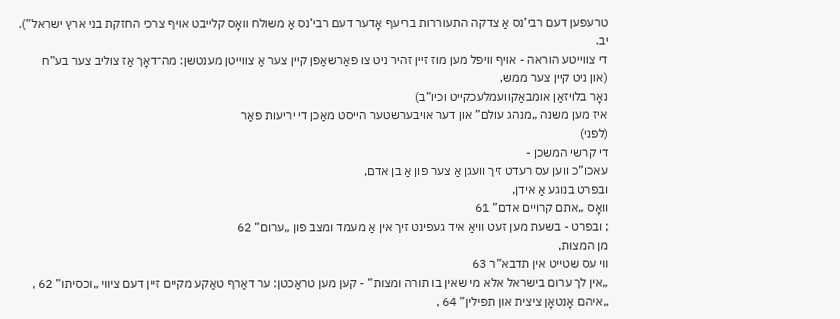טרעפען דעם רבי’נס אַ צדקה התעוררות בריעף אָדער דעם רבי’נס אַ משולח וואָס קלייבט אויף צרכי החזקת בני ארץ ישראל”).
יב.
די צווייטע הוראה - אויף וויפל מען מוז זיין זהיר ניט צו פאַרשאַפן קיין צער אַ צווייטן מענטשן: מה־דאָך אַז צוליב צער בע”ח
(און ניט קיין צער ממש,
נאָר בלויזאַן אומבאַקוועמלעכקייט וכיו”ב)
איז מען משנה „מנהג עולם” און דער אויבערשטער הייסט מאַכן די יריעות פאַר
(לפני)
די קרשי המשכן -
עאכו”כ ווען עס רעדט זיך וועגן אַ צער פון אַ בן אדם,
ובפרט בנוגע אַ אידן,
וואָס „אתם קרויים אדם” 61
; ובפרט - בשעת מען זעט וויאַ איד געפינט זיך אין אַ מעמד ומצב פון „ערום” 62
מן המצות,
ווי עס שטייט אין תדבא”ר 63
„אין לך ערום בישראל אלא מי שאין בו תורה ומצות” - קען מען טראַכטן: ער דאַרף טאַקע מקיים זיין דעם ציווי „וכסיתו” 62 ,
„איהם אָנטאָן ציצית און תפילין” 64 ,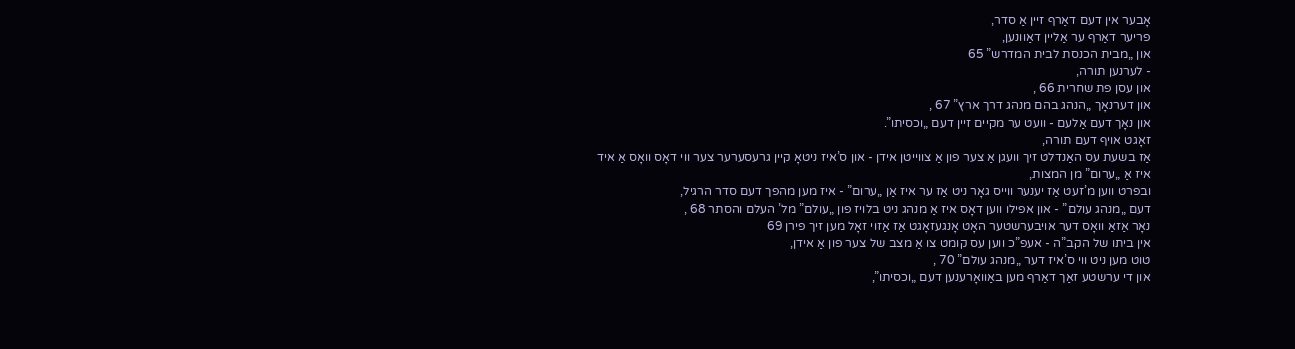אָבער אין דעם דאַרף זיין אַ סדר,
פריער דאַרף ער אַליין דאַוונען,
און „מבית הכנסת לבית המדרש” 65
- לערנען תורה,
און עסן פת שחרית 66 ,
און דערנאָך „הנהג בהם מנהג דרך ארץ” 67 ,
און נאָך דעם אַלעם - וועט ער מקיים זיין דעם „וכסיתו”.
זאָגט אויף דעם תורה,
אַז בשעת עס האַנדלט זיך וועגן אַ צער פון אַ צווייטן אידן - און ס’איז ניטאָ קיין גרעסערער צער ווי דאָס וואָס אַ איד איז אַ „ערום” מן המצות,
ובפרט ווען מ’זעט אַז יענער ווייס גאָר ניט אַז ער איז אַן „ערום” - איז מען מהפך דעם סדר הרגיל,
דעם „מנהג עולם” - און אפילו ווען דאָס איז אַ מנהג ניט בלויז פון „עולם” מל’ העלם והסתר 68 ,
נאָר אַזאַ וואָס דער אויבערשטער האָט אָנגעזאָגט אַז אַזוי זאָל מען זיך פירן 69
אין ביתו של הקב”ה - אעפ”כ ווען עס קומט צו אַ מצב של צער פון אַ אידן,
טוט מען ניט ווי ס’איז דער „מנהג עולם” 70 ,
און די ערשטע זאַך דאַרף מען באַוואָרענען דעם „וכסיתו”,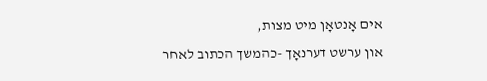אים אָנטאָן מיט מצות,
און ערשט דערנאָך -כהמשך הכתוב לאחר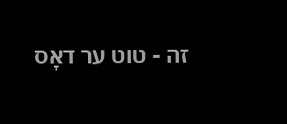זה - טוט ער דאָס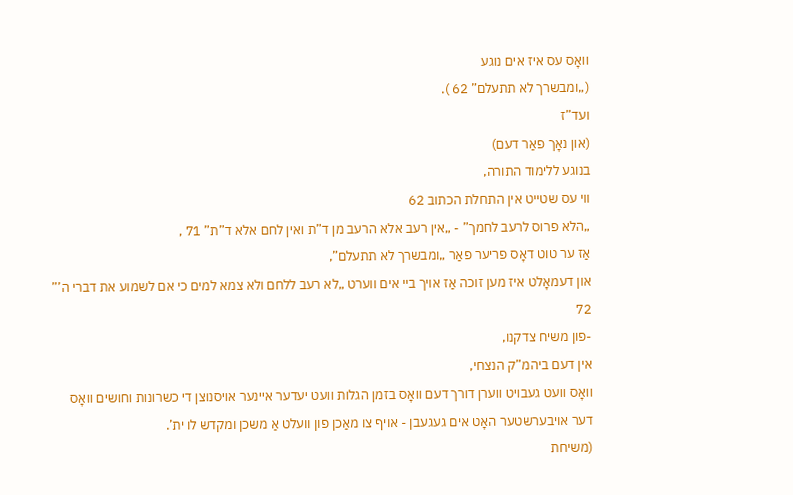וואָס עס איז אים נוגע
(„ומבשרך לא תתעלם” 62 ).
ועד”ז
(און נאָך פאַר דעם)
בנוגע ללימוד התורה,
ווי עס שטייט אין התחלת הכתוב 62
„הלא פרוס לרעב לחמך” - „אין רעב אלא הרעב מן ד”ת ואין לחם אלא ד”ת” 71 ,
אַז ער טוט דאָס פריער פאַר „ומבשרך לא תתעלם”,
און דעמאָלט איז מען זוכה אַז אויך ביי אים ווערט „לא רעב ללחם ולא צמא למים כי אם לשמוע את דברי ה’” 72
-פון משיח צדקנו,
אין דעם ביהמ”ק הנצחי,
וואָס וועט געבויט ווערן דורך דעם וואָס בזמן הגלות וועט יעדער איינער אויסנוצן די כשרונות וחושים וואָס דער אויבערשטער האָט אים געגעבן - אויף צו מאַכן פון וועלט אַ משכן ומקדש לו ית’.
(משיחת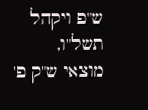ש"פ ויקהל תשל"ו,
מוצאי ש"ק פ'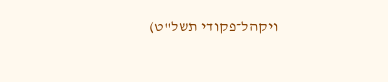ויקהל־פקודי תשל"ט)